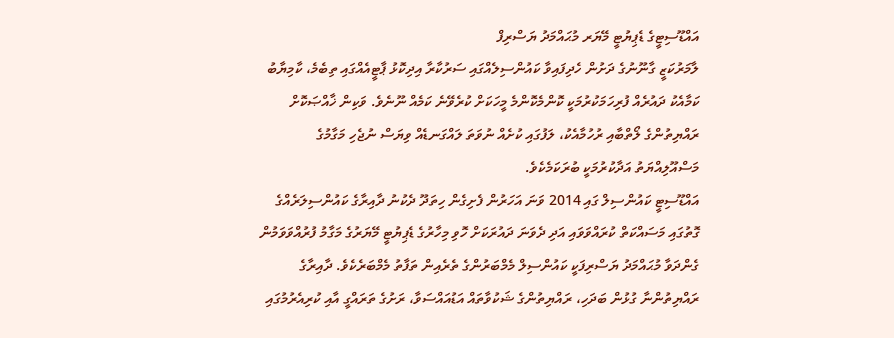އައްޑޫސިޓީގެ ޑެޕިޔުޓީ މޭޔަރ މުޙައްމަދު ޔަސްރިފް
ލާމަރުކަޒީ ގާނޫނުގެ ދަށުން ހެދިފައިވާ ކައުންސިލެއްގައި ސަރުކާރާ އިދިކޮޅު ޕާޓީއެއްގައި ތިބެމެ، ކާމިޔާބު ކަމާއެކު ދައުރެއް ފުރިހަމަކުރުމަކީ ކޮންމެކޮންމެ މީހަކަށް ކުރެވޭނެ ކަމެއް ނޫނެވެ. ވަކިން ޚާއްޞަކޮށް ރައްޔިތުންގެ ލޯތްބާއި ރުހުމާއެކު، ލަފުގައި ކުށެއް ނުވަތަ ލައްގަނޑެއް ވިޔަސް ނުޖެހި މަގާމުގެ މަސްއޫލިއްޔަތު އަދާކުރުމަކީ ބުރަކަމެކެވެ.
އައްޑޫސިޓީ ކައުންސިލް ގައި 2014 ވަނަ އަހަރުން ފެށިގެން ހިތަދޫ ދެކުނު ދާއިރާގެ ކައުންސިލަރެއްގެ ގޮތުގައި މަސައްކަތް ކުރައްވަވައި އަދި ދެވަނަ ދައުރަކަށް ހޮވި މިހާރުގެ ޑެޕިޔުޓީ މޭޔަރުގެ މަގާމު ފުރުއްވަވަމުން ގެންދަވާ މުޙައްމަދު ޔަސްރިފަކީ ކައުންސިލް މެމްބަރުންގެ ތެރެއިން ތަފާތު މެމްބަރެކެވެ. ދާއިރާގެ ރައްޔިތުންނާ ގުޅުން ބަދަހި، ރައްޔިތުންގެ ޝަކުވާތައް އަޑުއައްސަވާ، ރަށުގެ ތަރައްގީ އާއި ކުރިއެރުމުގައި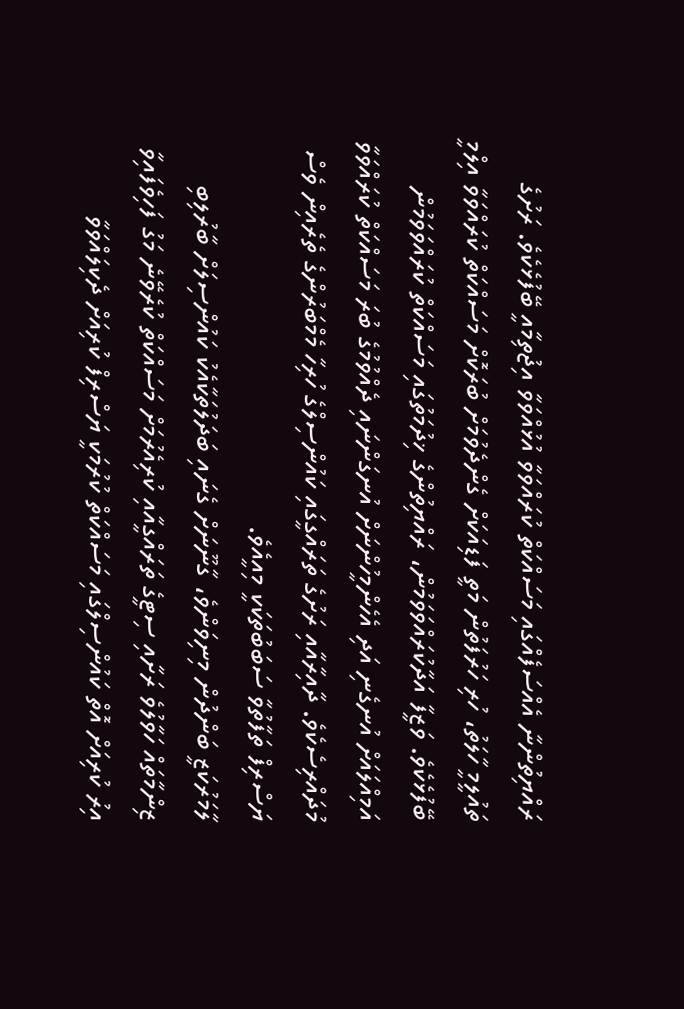ރައްޔިތުންނާ އެއްސަފެއްގައި މަސައްކަތް ކުރައްވަވާ އުޅުއްވަވާ އިޖުތިމާއީ ބޭފުޅެކެވެ. ރަށުގެ ތައުލީމީ ހާލަތު، ހުރި ހަރުފަތުން މަތީ ފަޑިއަކަށް ގެންދެވުމަށް ބުރަކޮށް މަސައްކަތް ކުރައްވަވާ އިލްމީ ބޭފުޅެކެވެ. ވަޒީފާ އަދާކުރައްވަވަމުން، ރައްޔިތުންގެ ޚިދުމަތުގައި މަސައްކަތް ކުރައްވަވަމުން އަމިއްލައަށް އުނގެނި އަދި އެހެންމީހުންނަށް އުނގަންނައި ދެއްވުމުގެ ބުރަ މަސައްކަތް ކުރައްވަވާ މުދައްރިސެކެވެ. ދާއިރާއާއި ރަށުގެ ތަރައްގީގައި ކައުންސިލްގެ ހުރިހާ މެމްބަރުންގެ ތެރެއިން ވެސް ޔަސްރިފް ތަފާތުވާ ސަބަބުތަކަކީ މިއީއެވެ.
ލާމަރުކަޒީ ބަންދުން މިނިވަންވެ، ގާނޫނަށް ގެނައި ބަދަލުތަކާއެކު ކައުންސިލަށް ބާރުލިބި ޒިންމާތައް ހަވާލުވެ ރަށާއި ސިޓީގެ ތަރައްގީއާއި ކުރިއެރުމަށް މަސައްކަތް ކުރެވޭނެ މަގު ފަހިވެފައިވާ އިރު ކުރިއަށް އޮތް ކައުންސިލްގައި މަސައްކަތް ކުރުމަކީ ޔަސްރިފް ކުރިއަށް ދެކިލައްވަވާ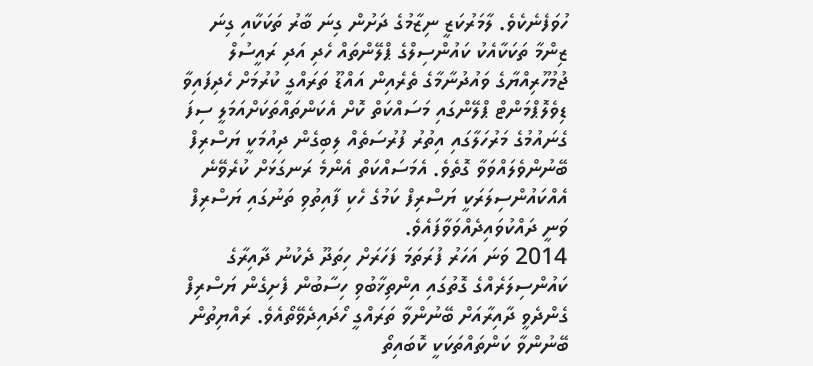ހުވަފެނެކެވެ. ލާމަރުކަޒީ ނިޒާމުގެ ދަށުން ގިނަ ބާރު ތަކަކާއި ގިނަ ޒިންމާ ތަކަކާއެކު ކައުންސިލްގެ ޕްލޭންތައް ހެދި އަދި ރައީސުލް ޖުމުހޫރިއްޔާގެ ވައުދުނާމާގެ ތެރެއިން އައްޑޫ ތަރައްގީ ކުރުމަށް ހެދިފައިވާ ޑިވެލޮޕްމަންޓް ޕްލޭންގައި މަސައްކަތް ކޮށް އެކަންތައްތަކަށްއަމަލީ ސިފަ ގެނައުމުގެ މަރުހަލާގައި އިތުރު ފުރުސަތެއް ލިބިގެން ދިއުމަކީ ޔަސްރިފް ބޭނުންވެލައްވަވާ ގޮތެވެ. އެމަސައްކަތް އެންމެ ރަނގަޅަށް ކުރެވޭނެ އެއްކައުންސިލަރަކީ ޔަސްރިފް ކަމުގެ ހެކި ފާއިތުވި ތަނުގައި ޔަސްރިފް ވަނީ ދައްކުވައިދެއްވަވާފައެވެ.
2014 ވަނަ އަހަރު ފުރަތަމަ ފަހަރަށް ހިތަދޫ ދެކުނު ދާއިރާގެ ކައުންސިލަރެއްގެ ގޮތުގައި އިންތިޚާބުވި ހިސާބުން ފެށިގެން ޔަސްރިފް ގެންދެވީ ދާއިރާއަށް ބޭނުންވާ ތަރައްގީ ހޯދައިދެވޭތޯއެވެ. ރައްޔިތުން ބޭނުންވާ ކަންތައްތަކަކީ ކޮބައިތޯ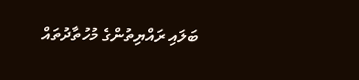ބަލައި ރައްޔިތުންގެ މުހުތާދުތައް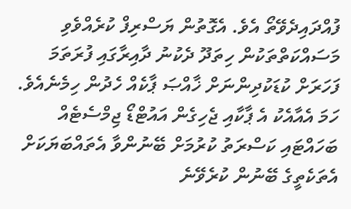ފުއްދައިދެވޭތޯ އެވެ. އެގޮތުން ޔަސްރިފް ކުރެއްވެވި މަސައްކަތްތަކުން ހިތަދޫ ދެކުނު ދާއިރާގައި ފުރަތަމަ ފަހަރަށް ކުޑަކުދިންނަށް ޚާއްޞަ ޕާކެއް ހެދުން ހިމެނެއެވެ. ހަމަ އެއާއެކު އެ ޕާކާއި ޖެހިގެން އައުޓްޑޯ ޖިމްސެޓެއް ބަހައްޓައި ކަސްރަތު ކުރުމަށް ބޭނުންވާ އެތައްބަޔަކަށް އެތަކެތީގެ ބޭނުން ކުރެވޭނެ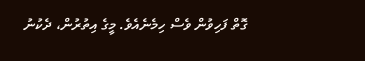ގޮތް ފަހިވުން ވެސް ހިމެނެއެވެ. މީގެ އިތުރުން، ދެކުނު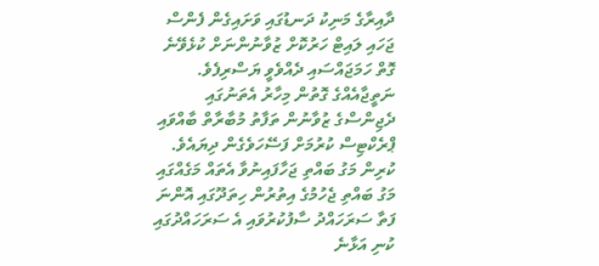ދާއިރާގެ މަނިކު ދަނޑުގައި ވަށައިގެން ފެންސް ޖަހައި ލައިޓް ހަރުކޮށް ޒުވާނުންނަށް ކުޅެވޭނެ ގޮތް ހަމަޖައްސައި ދެއްވެވީ ޔަސްރިފެވެ. ނަތީޖާއެއްގެ ގޮތުން މިހާރު އެތަނުގައި ދެޖިންސްގެ ޒުވާނުން ތަފާތު މުބާރާތް ބާއްވައި ޕްރެކްޓިސް ކުރުމަށް ފަސޭހަވެގެން ދިޔައެވެ. ކުރިން މަގު ބައްތި ޖަހާފައިނުވާ އެތައް މަގެއްގައި މަގު ބައްތި ޖެހުމުގެ އިތުރުން ހިތަދޫގައި އޮންނަ ފަތާ ސަރަހައްދު ސާފުކުރުވައި އެ ސަރަހައްދުގައި ކުނި އަޅާނެ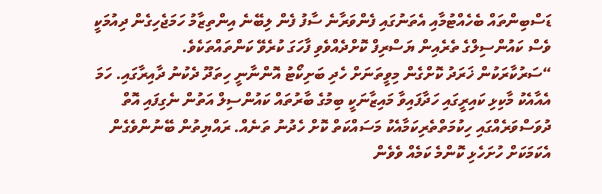ޑަސްބިންތައް ބެހެއްޓުމާއި އެތަނުގައި ފެންވަރާނެ ސާފު ފެން ލިބޭނެ އިންތިޒާމު ހަމަޖެހިގެން ދިއުމަކީ ވެސް ކައުންސިލްގެ ތެރެއިން ޔަސްރިފް ކޮށްދެއްވެވި ފާހަގަ ކުރެވޭ ކަންތައްތަކެވެ.
“ސަރުކާރަކުން ޚަރަދު ކޮށްގެން މިވީތަނަށް ހެދި ބަށިކޯޓު އޮންނާނީ ހިތަދޫ ދެކުނު ދާއިރާގައި. ހަމަ އެއާއެކު މާކިޅި ކައިރީގައި ހަދާފައިވާ މައިޒާނަކީ ބިމުގެ ބާރުތައް ކައުންސިލް އަތުން ނެގިފައި އޮތް ދުވަސްވަރެއްގައި ހިކުމަތްތެރިކަމާއެކު މަސައްކަތް ކޮށް ހެދުނު ތަނެއް. ރައްޔިތުން ބޭނުންވެގެން އެކަމަކަށް ހުށަހެޅި ކޮންމެ ކަމެއް ވެވެން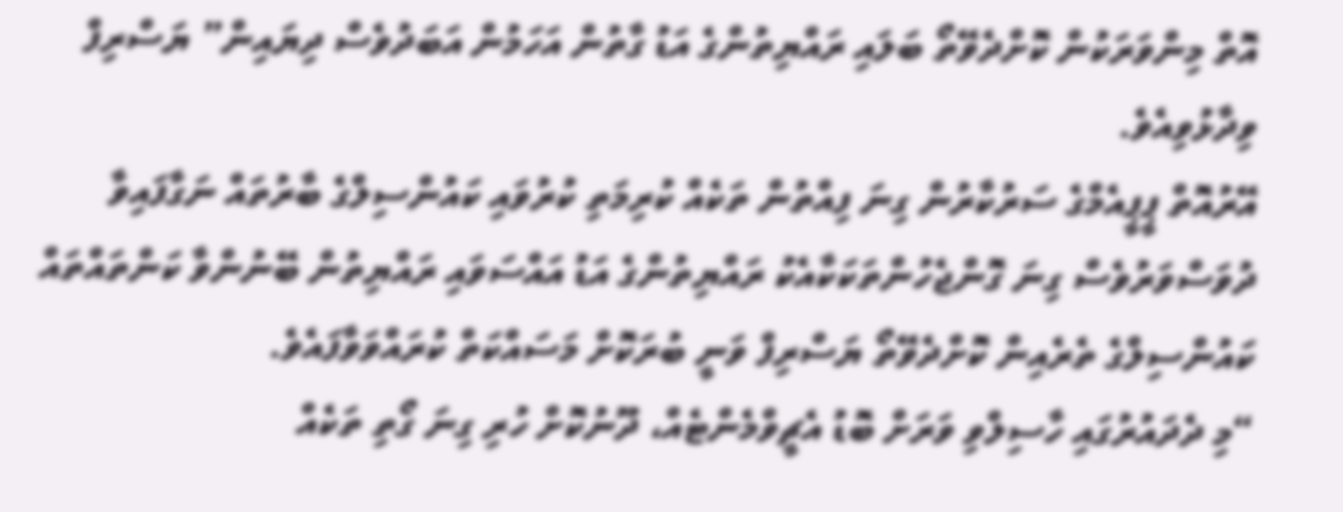އޮތް މިންވަރަކުން ކޮށްދެވޭތޯ ބަލައި ރައްޔިތުންގެ އަޑު ގާތުން އަހަމުން އަބަދުވެސް ދިޔައިން” ޔަސްރިފް ވިދާޅުވިއެވެ.
އޭރުއޮތް ޕީޕީއެމްގެ ސަރުކާރުން ގިނަ ފިއްތުން ތަކެއް ކުރިމަތި ކުރުވައި ކައުންސިލްގެ ބާރުތައް ނަގާފައިވާ ދުވަސްވަރުވެސް ގިނަ ގޮންޖެހުންތަކަކާއެކު ރައްޔިތުންގެ އަޑު އައްސަވައި ރައްޔިތުން ބޭނުންވާ ކަންތައްތައް ކައުންސިލްގެ ތެރެއިން ކޮށްދެވޭތޯ ޔަސްރިފް ވަނީ ބުރަކޮށް މަސައްކަތް ކުރައްވަވާފައެވެ.
“މި ދެދައުރުގައި ހާސިލްވި ވަރަށް ބޮޑު އެޗީވްމެންޓެއް، ދޫނުކޮށް ހުރި ގިނަ ގޯތި ތަކެއް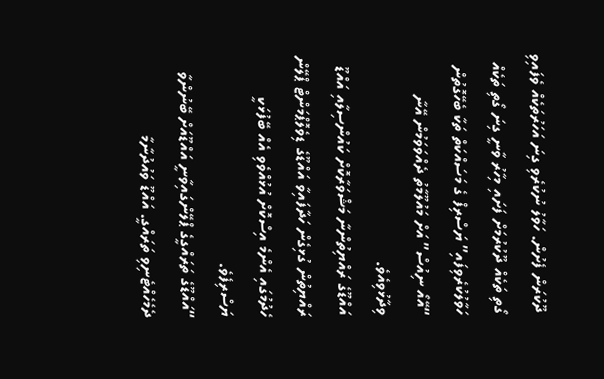ދޫކުރަން ފެށުން. ހަވާލު ނުކުރެވި ގިނަ އަހަރުތަކެއް ވެފައިވި ގޯތި ތަކެއް ދޫކުރުމަށް ފަށައި މިހާރު ވާނީ ގިނަ ގޯތި ތަކެއް ހަވާލުކުރެވިފައި” ޔަސްރިފް ގެ މަސައްކަތް ތަކާ ބެހޭގޮތުން “އޭއޯ ނިއުސް” އަށް މައުލޫމާތު ދެއްވަވަމުން އޭނާ ވިދާޅުވިއެވެ.
އައްޑޫގެ ރައްޔިތުންނާ މަޝްވަރާކޮށް ކައުންސިލާއި އައްޑޫ ރައްޔިތުން ގުޅިގެން ހަދާފައިވާ އައްޑޫގެ ޑިވެލޮޕްމަންޓް ޕްލޭން ހެދުމުގައި އެންމެ އިސްކޮށް އުޅުއްވެވި އެއް ބޭފުޅަކީ ޔަސްރިފެވެ.
“އައްޑޫގެ ތަރައްގީގެ ޕްލޭންގައިވާނީ އައްޑޫއަށް ބޭނުންވާ ދެމެހެއްޓެނިވި ތަރައްގީ. އައްޑޫ ވައުދުނާމާ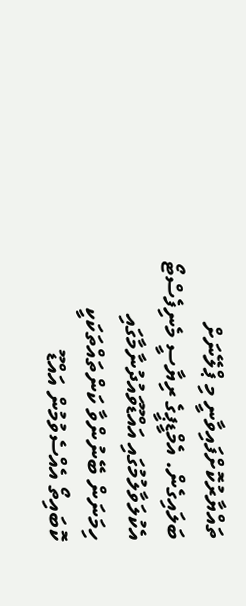ތައްޔާރުކޮށްފައިވާނީ މި ޕްލޭނަށް ބަލައިގެން. އެމްޑީޕީގެ ރިޔާސީ މެނިފެސްޓޯ އެކުލަވާލުމުގައި އައްޑޫވައުދުނާމާގައި ހިމަނަން ބޭނުންވާ ކަންތައްތަކަކީ ކޮބައިތޯ އެއްސެވުމުން އައްޑޫ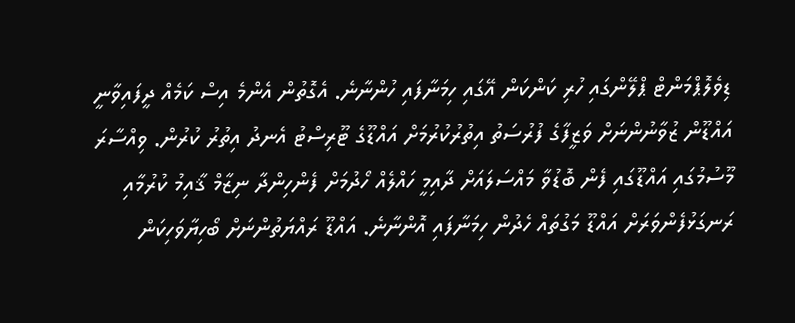ޑިވެލޮޕްމަންޓް ޕްލޭންގައި ހުރި ކަންކަން އޭގައި ހިމަނާފައި ހުންނާނެ. އެގޮތުން އެންމެ އިސް ކަމެއް ދީފައިވާނީ އައްޑޫން ޒުވާނުންނަށް ވަޒީފާގެ ފުރުސަތު އިތުރުކުރުމަށް އައްޑޫގެ ޓޫރިސްޓު އެނދު އިތުރު ކުރުން. ވިއްސާރަ މޫސުމުގައި އައްޑޫގައި ފެން ބޮޑުވާ މައްސަލައަށް ދާއިމީ ހައްލެއް ހޯދުމަށް ފެންހިންދާ ނިޒާމް ޤާއިމު ކުރުމާއި ރަނގަޅުފެންވަރަށް އައްޑޫ މަގުތައް ހެދުން ހިމަނާފައި އޮންނާނެ. އައްޑޫ ރައްޔަތުންނަށް ބޯހިޔާވަހިކަން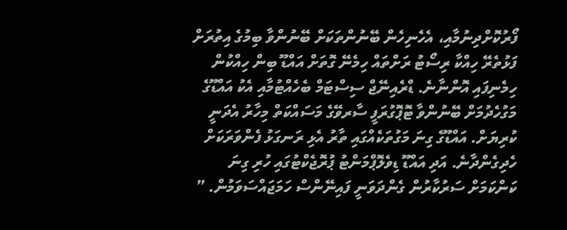ފޯރުކޮށްދިނުމާއި، އެހެނިހެން ބޭނުންތަކަށް ބޭނުންވާ ބިމުގެ އިތުރަށް ފަޅުތެރޭ ހިއްކާ ރިސޯޓު ރަށްތައް ހިމެނޭ ގޮތަށް އައްޑޫ ބިން ހިއްކުން ހިމެނިފައި އޮންނާނެ. ޑްރެއިނޭޖް ސިސްޓަމް ބެހެއްޓުމާއި އެކު އައްޑޫގެ މަގުހެދުމަށް ބޭނުންވާ ޓޮޕޮގުރަފީ ސާރވޭގެ މަސައްކަތް މިހާރު އެދަނީ ކުރިޔަށް. އައްޑޫގެ ގިނަ މަގުތަކެއްގައި ތާރު އެޅި ރަނގަޅު ފެންވަރަކަށް ހެދިގެންދާނެ. އަދި އައްޑޫ ޑިވެލޮޕްމަންޓު ޕުރޮޖެކްޓުގައި ހުރި ގިނަ ކަންކަމަށް ސަރުކާރުން ގެންދަވަނީ ފައިނޭންސް ހަމަޖައްސަވަމުން. ”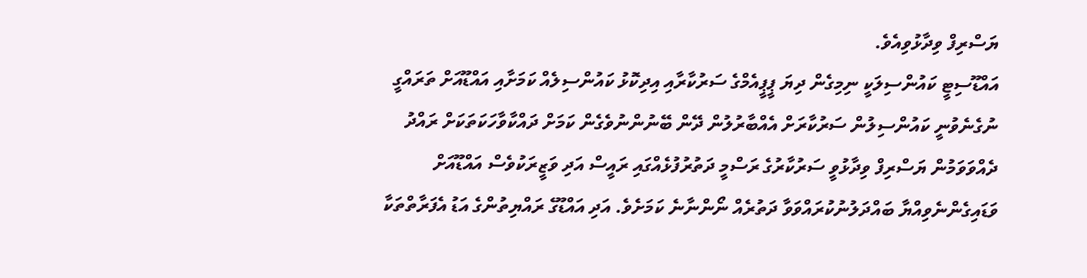ޔަސްރިފް ވިދާޅުވިއެވެ.
އައްޑޫސިޓީ ކައުންސިލަކީ ނިމިގެން ދިޔަ ޕީޕީއެމްގެ ސަރުކާރާއި އިދިކޮޅު ކައުންސިލެއް ކަމަށާއި އައްޑޫއަށް ތަރައްގީ ނުގެނެވުނީ ކައުންސިލުން ސަރުކާރަށް އެއްބާރުލުން ދޭން ބޭނުންނުވެގެން ކަމަށް ދައްކާވާހަކަތަކަށް ރައްދު ދެއްވަވަމުން ޔަސްރިފް ވިދާޅުވީ ސަރުކާރުގެ ރަސްމީ ދަތުރުފުޅެއްގައި ރައީސް އަދި ވަޒީރަކުވެސް އައްޑޫއަށް ވަޑައިގެންނެވިއްޔާ ބައްދަލުނުކުރައްވަވާ ދަތުރެއް ނޯންނާނެ ކަމަށެވެ. އަދި އައްޑޫގެ ރައްޔިތުންގެ އަޑު އެފަރާތްތަކާ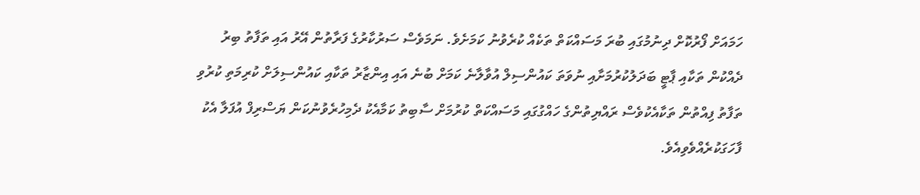ހަމައަށް ފޯރުކޮށް ދިނުމުގައި ބުރަ މަސައްކަތް ތަކެއް ކުރެވުނު ކަމަށެވެ. ނަމަވެސް ސަރުކާރުގެ ފަރާތުން އޭރު އައި ތަފާތު ބިރު ދެއްކުން ތަކާއި ޕާޓީ ބަދަލުކުރުމަށާއި ނުވަތަ ކައުންސިލް އުވާލާނެ ކަމަށް ބުނެ އައި އިންޒާރު ތަކާއި ކައުންސިލަށް ކުރިމަތި ކުރުވި ތަފާތު ފިއްތުން ތަކާއެކުވެސް ރައްޔިތުންގެ ހައްގުގައި މަސައްކަތް ކުރުމަށް ސާބިތު ކަމާއެކު ދެމިހުރެވުނުކަން ޔަސްރިފް އުފަލާ އެކު ފާހަގަކުރެއްވެވިއެވެ.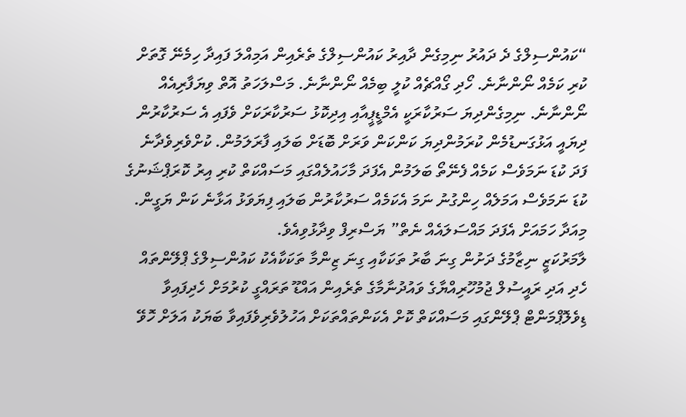“ކައުންސިލްގެ ދެ ދައުރު ނިމިގެން ދާއިރު ކައުންސިލްގެ ތެރެއިން އަމިއްލަ ފައިދާ ހިމެނޭ ގޮތަށް ކުރި ކަމެއް ނޯންނާނެ. ހޯދި ގޯއްޗެއް ކުލީ ބިމެއް ނޯންނާނެ. މަސްލަހަތު އޮތް ވިޔަފާރިއެއް ނޯންނާނެ. ނިމިގެންދިޔަ ސަރުކާރަކީ އެމްޑީޕީއާއި އިދިކޮޅު ސަރުކާރަކަށް ވެފައި އެ ސަރުކާރުން ދިޔައީ އަޅުގަނޑުމެން ކުރަމުންދިޔަ ކަންކަން ވަރަށް ބޮޑަށް ބަލައި ފާރަލަމުން. ކުށްވެރިވެދާނެ ފަދަ ކުޑަ ނަމަވެސް ކަމެއް ފެނޭތޯ ބަލަމުން އެފަދަ މާހައުލެއްގައި މަސައްކަތް ކުރި އިރު ކޮރަޕްޝަނުގެ ކުޑަ ނަމަވެސް އަމަލެއް ހިންގުނު ނަމަ އެކަމެއް ސަރުކާރުން ބަލައި ފިޔަވަޅު އަޅާނެ ކަން ޔަގީން. މިއަދާ ހަމައަށް އެފަދަ މައްސަލައެއް ނެތް” ޔަސްރިފް ވިދާޅުވިއެވެ.
ލާމަރުކަޒީ ނިޒާމުގެ ދަށުން ގިނަ ބާރު ތަކަކާއި ގިނަ ޒިންމާ ތަކަކާއެކު ކައުންސިލްގެ ޕްލޭންތައް ހެދި އަދި ރައީސުލް ޖުމުހޫރިއްޔާގެ ވައުދުނާމާގެ ތެރެއިން އައްޑޫ ތަރައްގީ ކުރުމަށް ހެދިފައިވާ ޑިވެލޮޕްމަންޓް ޕްލޭންގައި މަސައްކަތް ކޮށް އެކަންތައްތަކަށް އަހުލުވެރިވެފައިވާ ބަޔަކު އަލަށް ހޮވޭ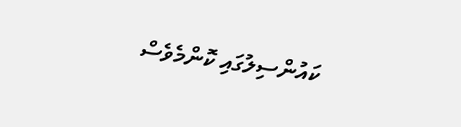ކައުންސިލުގައި ކޮންމެވެސް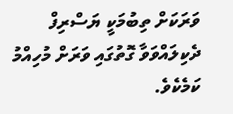ވަރަކަށް ތިބުމަކީ ޔަސްރިފް ދެކިލައްވަވާ ގޮތުގައި ވަރަށް މުހިއްމު ކަމެކެވެ.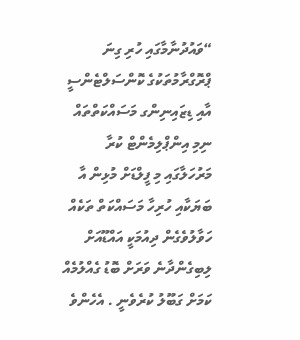“ވައުދުނާމާގައި ހުރި ގިނަ ޕްރޮގްރާމުތަކުގެ ކޮންސަލްޓެންސީ އާއި ޑިޒައިނިންގ މަސައްކަތްތައް ނިމި އިންޕްލިމެންޓް ކުރާ މަރުހަލާގައި މި ފީލްޑަށް މުޅިން އާ ބަޔަކާއި ހުރިހާ މަސައްކަތް ތަކެއް ހަވާލުވެގެން ދިއުމަކީ އައްޑޫއަށް ލިބިގެންދާނެ ވަރަށް ބޮޑު ގެއްލުމެއް ކަމަށް ގަބޫލު ކުރެވެނީ . އެހެންވެ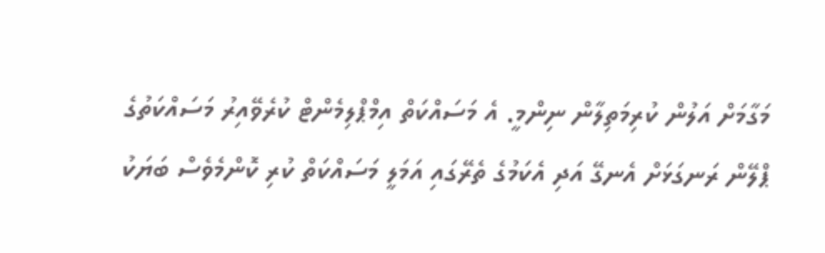މަގާމަށް އަލުން ކުރިމަތިލާން ނިންމީ. އެ މަސައްކަތް އިމްޕްލިމެންޓް ކުރެވޭއިރު މަސައްކަތުގެ ޕްލޭން ރަނގަޅަށް އެނގޭ އަދި އެކަމުގެ ތެރޭގައި އަމަލީ މަސައްކަތް ކުރި ކޮންމެވެސް ބަޔަކު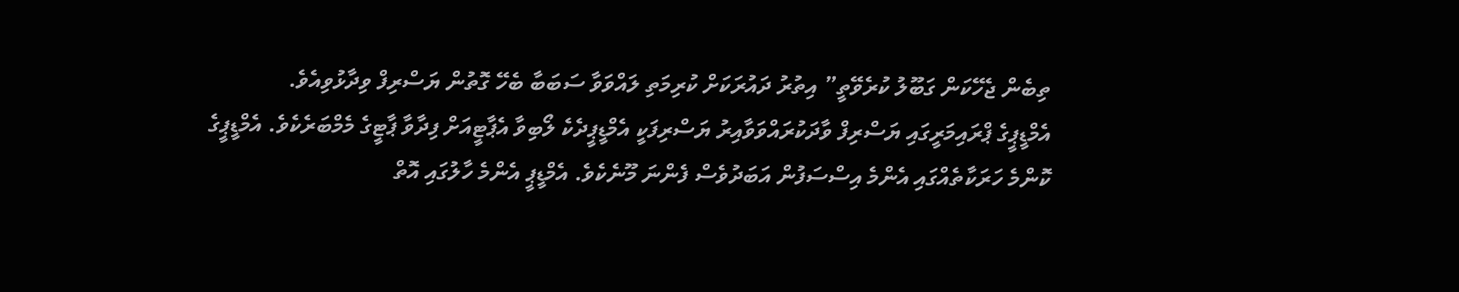ތިބެން ޖެހޭކަން ގަބޫލު ކުރެވޭތީ” އިތުރު ދައުރަކަށް ކުރިމަތި ލައްވަވާ ސަބަބާ ބެހޭ ގޮތުން ޔަސްރިފް ވިދާޅުވިއެވެ.
އެމްޑީޕީގެ ޕްރައިމަރީގައި ޔަސްރިފް ވާދަކުރައްވަވާއިރު ޔަސްރިފަކީ އެމްޑީޕީދެކެ ލޯބިވާ އެޕާޓީއަށް ފިދާވާ ޕާޓީގެ މެމްބަރެކެވެ. އެމްޑީޕީގެ ކޮންމެ ހަރަކާތެއްގައި އެންމެ އިސްސަފުން އަބަދުވެސް ފެންނަ މޫނެކެވެ. އެމްޑީޕީ އެންމެ ހާލުގައި އޮތް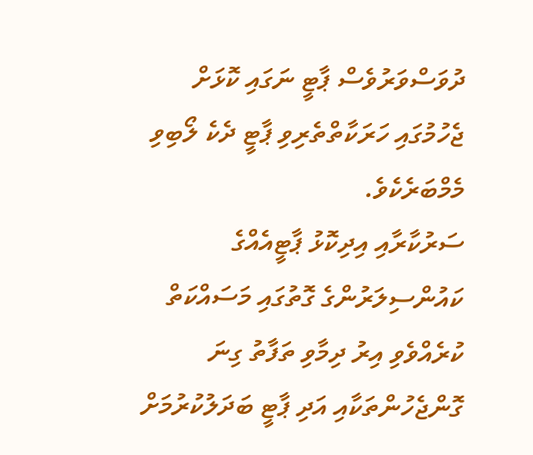ދުވަސްވަރުވެސް ޕާޓީ ނަގައި ކޮޅަށް ޖެހުމުގައި ހަރަކާތްތެރިވި ޕާޓީ ދެކެ ލޯބިވި މެމްބަރެކެވެ.
ސަރުކާރާއި އިދިކޮޅު ޕާޓީއެއްގެ ކައުންސިލަރުންގެ ގޮތުގައި މަސައްކަތް ކުރެއްވެވި އިރު ދިމާވި ތަފާތު ގިނަ ގޮންޖެހުންތަކާއި އަދި ޕާޓީ ބަދަލުކުރުމަށް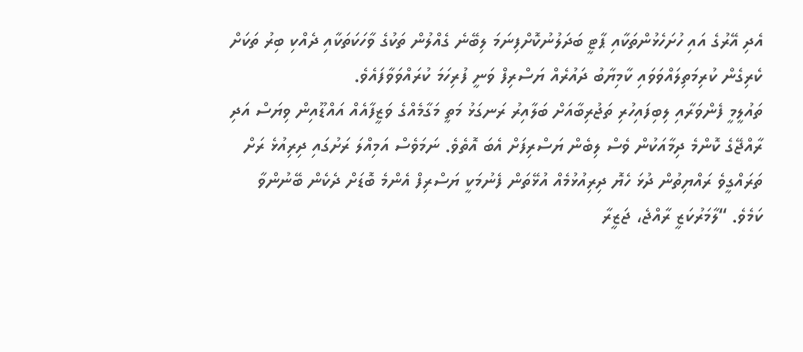އެދި އޭރުގެ އައި ހުށަހެޅުންތަކާއި ޕާޓީ ބަދަލުނުކޮށްފިނަމަ ލިބޭނެ ގެއްލުން ތަކުގެ ވާހަކަތަކާއި ދެއްކި ބިރު ތަކަށް ކެރިގެން ކުރިމަތިލައްވަވައި ކާމިޔާބު ދައުރެއް ޔަސްރިފް ވަނީ ފުރިހަމަ ކުރައްވަވާފައެވެ.
ތައުލީމީ ފެންވަރާއި ލިބިފައިހުރި ތަޖުރިބާއަށް ބަލާއިރު ރަނގަޅު މަތީ މަގާމެއްގެ ވަޒީފާއެއް އައްޑޫއިން ވިޔަސް އަދި ރާއްޖޭގެ ކޮންމެ ދިމާއަކުން ވެސް ލިބެން ޔަސްރިފަށް އެބަ އޮތެވެ. ނަމަވެސް އަމިއްލަ ރަށުގައި ދިރިއުޅެ ރަށް ތަރައްގީވެ ރައްޔިތުން ދުޅަ ހެޔޮ ދިރިއުޅުމެއް އުޅޭތަން ފެނުމަކީ ޔަސްރިފް އެންމެ ބޮޑަށް ދެކެން ބޭނުންވާ ކަމެވެ. “ލާމަރުކަޒީ ރާއްޖެ، ޖަޒީރާ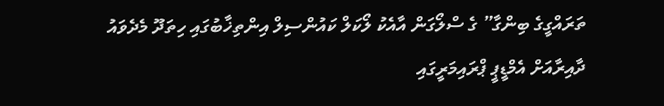ތަރައްގީގެ ބިންގާ” ގެ ސްލޯގަން އާއެކު ލޯކަލް ކައުންސިލް އިންތިޚާބުގައި ހިތަދޫ މެދެވައު ދާއިރާއަށް އެމްޑީޕީ ޕްރައިމަރީގައި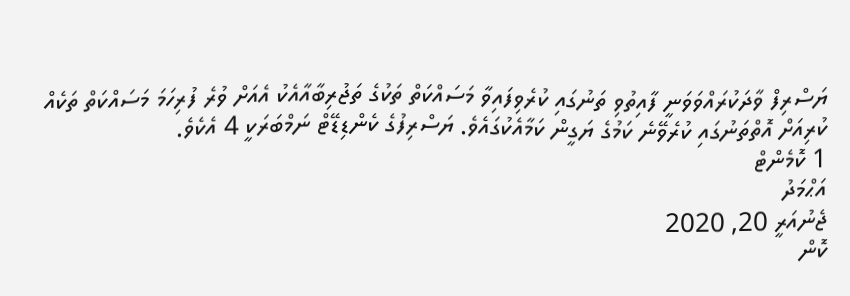ޔަސްރިފް ވާދަކުރައްވަވަނީ ފާއިތުވި ތަނުގައި ކުރެވިފައިވާ މަސައްކަތް ތަކުގެ ތަޖުރިބާއާއެކު އެއަށް ވުރެ ފުރިހަމަ މަސައްކަތް ތަކެއް ކުރިއަށް އޮތްތަނުގައި ކުރެވޭނެ ކަމުގެ ޔަގީން ކަމާއެކުގައެވެ. ޔަސްރިފުގެ ކެންޑިޑޭޓް ނަމްބަރަކީ 4 އެކެވެ.
1 ކޮމެންޓް
އަޙްމަދު
ޖެނުއަރީ 20, 2020
ކޮން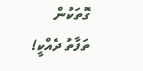ގޮތަކުން ތަފާތު ދެއްކީ!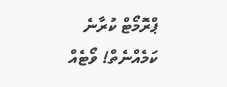ޕްރޮމޯޓް ކުރާނެ ކަމެއްނެތް! ވޯޓެއް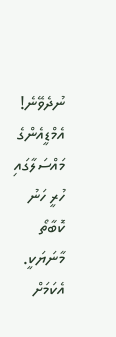ނުދެވޭނެ! އެމްޑީއެންގެ މައްސަލާގައި ހުރީ ހަނު ކޮބާތޯ މާނަޔަކީ. އެކަމަށް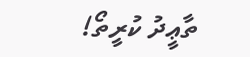ތާޢީދު ކުރީތޯ!